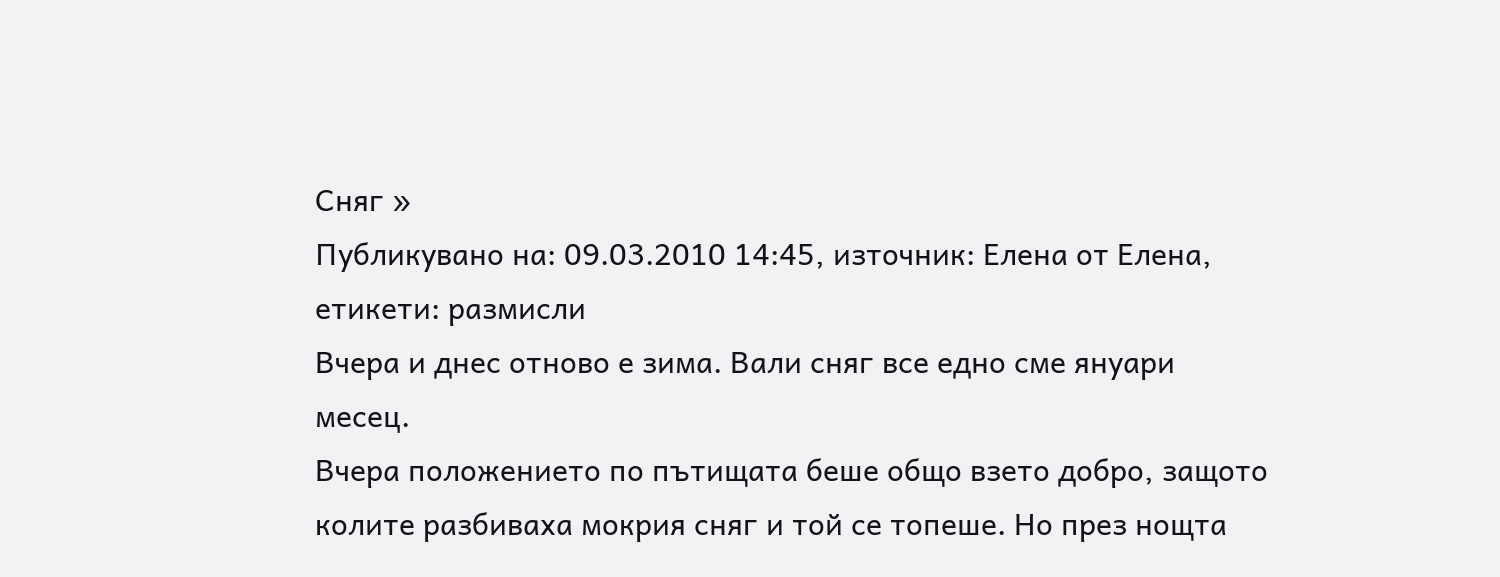Сняг »
Публикувано на: 09.03.2010 14:45, източник: Елена от Елена, етикети: размисли
Вчера и днес отново е зима. Вали сняг все едно сме януари месец.
Вчера положението по пътищата беше общо взето добро, защото колите разбиваха мокрия сняг и той се топеше. Но през нощта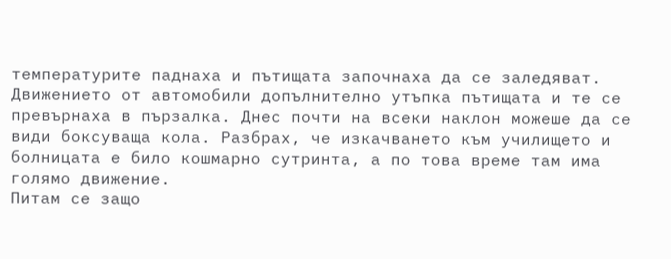температурите паднаха и пътищата започнаха да се заледяват. Движението от автомобили допълнително утъпка пътищата и те се превърнаха в пързалка. Днес почти на всеки наклон можеше да се види боксуваща кола. Разбрах, че изкачването към училището и болницата е било кошмарно сутринта, а по това време там има голямо движение.
Питам се защо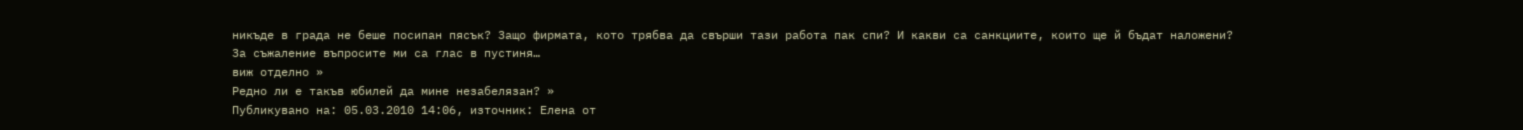никъде в града не беше посипан пясък? Защо фирмата, кото трябва да свърши тази работа пак спи? И какви са санкциите, които ще й бъдат наложени?
За съжаление въпросите ми са глас в пустиня…
виж отделно »
Редно ли е такъв юбилей да мине незабелязан? »
Публикувано на: 05.03.2010 14:06, източник: Елена от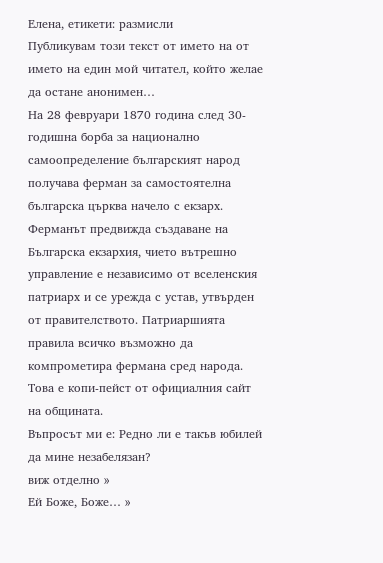Елена, етикети: размисли
Публикувам този текст от името на от името на един мой читател, който желае да остане анонимен…
На 28 февруари 1870 година след 30-годишна борба за национално самоопределение българският народ получава ферман за самостоятелна българска църква начело с екзарх. Ферманът предвижда създаване на Българска екзархия, чието вътрешно управление е независимо от вселенския патриарх и се урежда с устав, утвърден от правителството. Патриаршията правила всичко възможно да компрометира фермана сред народа.
Това е копи-пейст от официалния сайт на общината.
Въпросът ми е: Редно ли е такъв юбилей да мине незабелязан?
виж отделно »
Ей Боже, Боже… »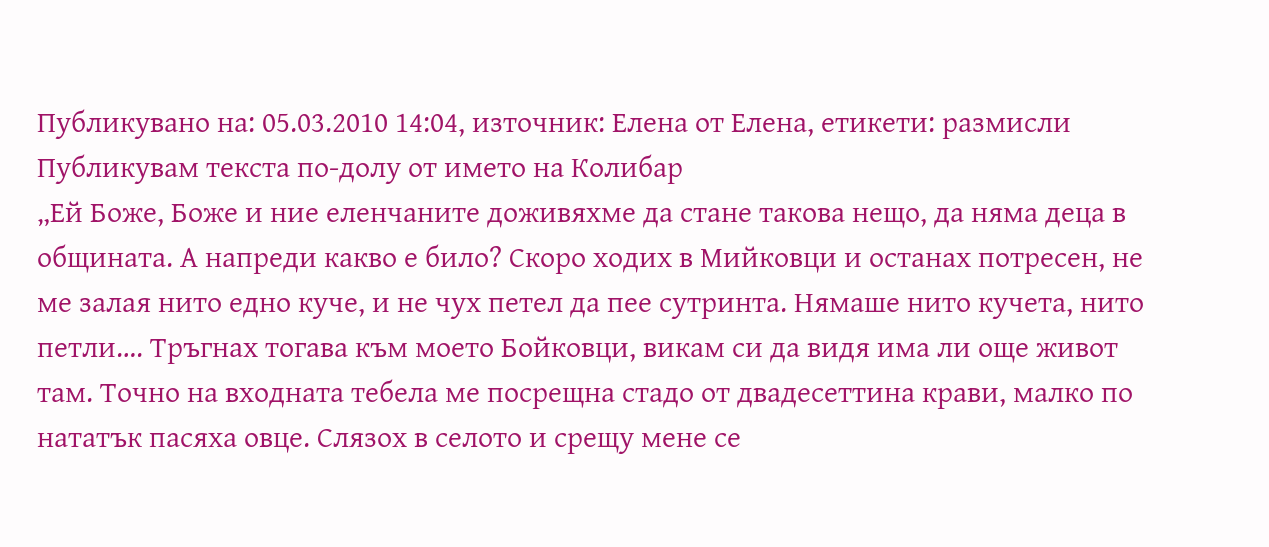Публикувано на: 05.03.2010 14:04, източник: Елена от Елена, етикети: размисли
Публикувам текста по-долу от името на Колибар
„Ей Боже, Боже и ние еленчаните доживяхме да стане такова нещо, да няма деца в общината. А напреди какво е било? Скоро ходих в Мийковци и останах потресен, не ме залая нито едно куче, и не чух петел да пее сутринта. Нямаше нито кучета, нито петли…. Тръгнах тогава към моето Бойковци, викам си да видя има ли още живот там. Точно на входната тебела ме посрещна стадо от двадесеттина крави, малко по нататък пасяха овце. Слязох в селото и срещу мене се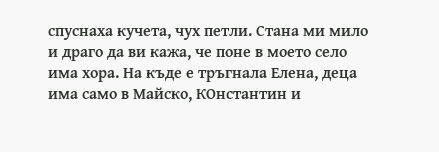спуснаха кучета, чух петли. Стана ми мило и драго да ви кажа, че поне в моето село има хора. На къде е тръгнала Елена, деца има само в Майско, КОнстантин и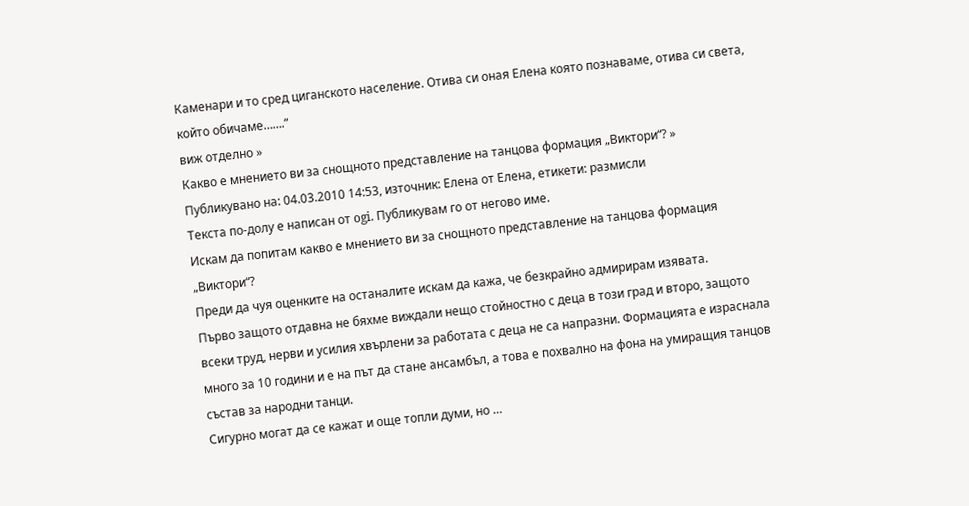Каменари и то сред циганското население. Отива си оная Елена която познаваме, отива си света, който обичаме…….“
виж отделно »
Какво е мнението ви за снощното представление на танцова формация „Виктори“? »
Публикувано на: 04.03.2010 14:53, източник: Елена от Елена, етикети: размисли
Текста по-долу е написан от ogi. Публикувам го от негово име.
Искам да попитам какво е мнението ви за снощното представление на танцова формация „Виктори“?
Преди да чуя оценките на останалите искам да кажа, че безкрайно адмирирам изявата.
Първо защото отдавна не бяхме виждали нещо стойностно с деца в този град и второ, защото всеки труд, нерви и усилия хвърлени за работата с деца не са напразни. Формацията е израснала много за 10 години и е на път да стане ансамбъл, а това е похвално на фона на умиращия танцов състав за народни танци.
Сигурно могат да се кажат и още топли думи, но …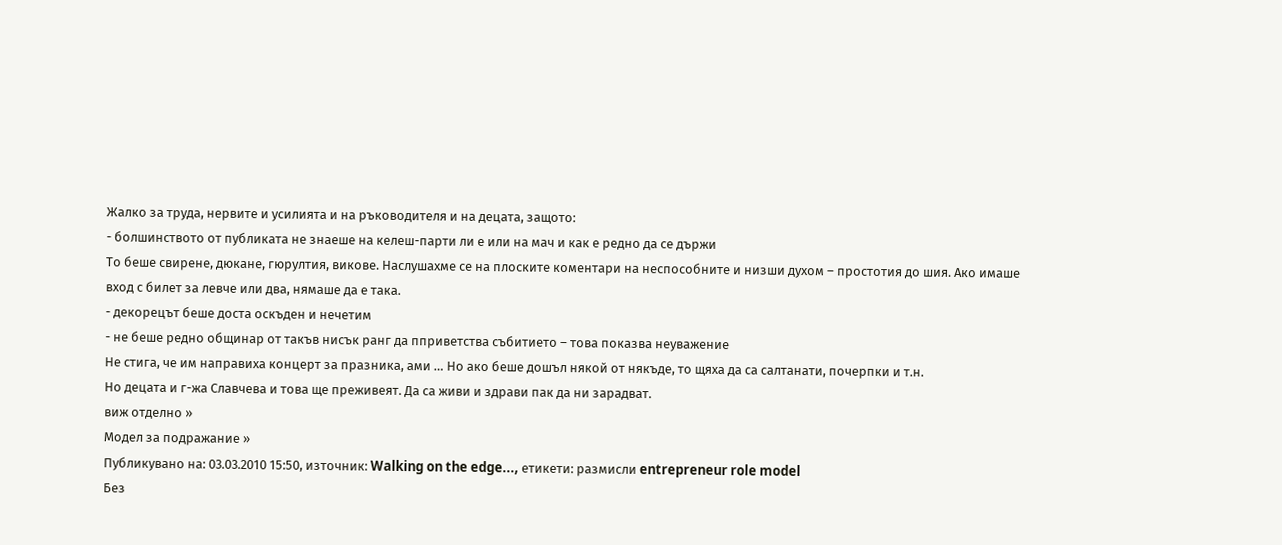Жалко за труда, нервите и усилията и на ръководителя и на децата, защото:
- болшинството от публиката не знаеше на келеш-парти ли е или на мач и как е редно да се държи
То беше свирене, дюкане, гюрултия, викове. Наслушахме се на плоските коментари на неспособните и низши духом – простотия до шия. Ако имаше вход с билет за левче или два, нямаше да е така.
- декорецът беше доста оскъден и нечетим
- не беше редно общинар от такъв нисък ранг да пприветства събитието – това показва неуважение
Не стига, че им направиха концерт за празника, ами … Но ако беше дошъл някой от някъде, то щяха да са салтанати, почерпки и т.н.
Но децата и г-жа Славчева и това ще преживеят. Да са живи и здрави пак да ни зарадват.
виж отделно »
Модел за подражание »
Публикувано на: 03.03.2010 15:50, източник: Walking on the edge..., етикети: размисли entrepreneur role model
Без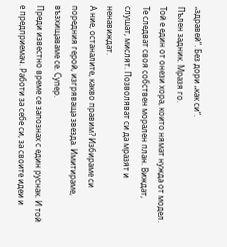„здравей“. Без дори „как си“.
Пълен задник. Мразя го.
Той е един от онези хора, които нямат нужда от модел. Те следват своя собствен морален план. Виждат, слушат, мислят. Позволяват си да мразят и ненавиждат.
А ние, останалите, какво правим? Избираме си поредния герой, изгряваща звезда. Имитираме, възхищаваме се. Супер.
Преди известно време се запознах с един руснак. И той е предприемач. Работи за себе си, за своите идеи и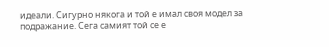идеали. Сигурно някога и той е имал своя модел за подражание. Сега самият той се е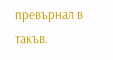превърнал в такъв.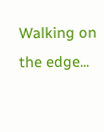Walking on the edge...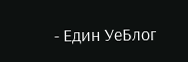- Един УеБлог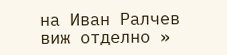на Иван Ралчев
виж отделно »